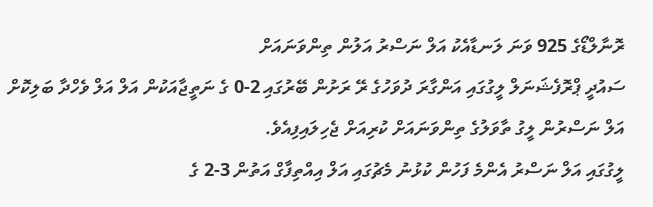ރޮނާލްޑޯގެ 925 ވަނަ ލަނޑާއެކު އަލް ނަސްރު އަލުން ތިންވަނައަށް
ސައުދީ ޕްރޮފެޝަނަލް ލީގުގައި އަންގާރަ ދުވަހުގެ ރޭ ރަށުން ބޭރުގައި 2-0 ގެ ނަތީޖާއަކުން އަލް އަލް ވެހްދާ ބަލިކޮށް އަލް ނަސްރުން ލީގު ތާވަލުގެ ތިންވަނައަށް ކުރިއަށް ޖެހިލައިފިއެވެ.
ލީގުގައި އަލް ނަސްރު އެންމެ ފަހުން ކުޅުނު މެޗުގައި އަލް އިއްތިފާގް އަތުން 3-2 ގެ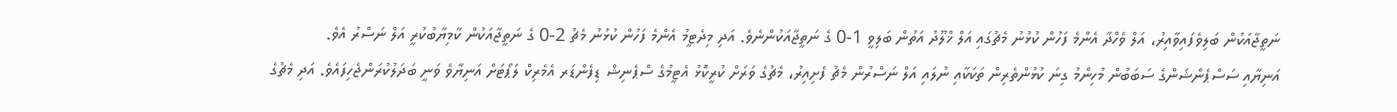ނަތީޖާއަކުން ބަލިވެފައިވާއިރު، އަލް ވެހްދާ އެންމެ ފަހުން ކުޅުނު މެޗުގައި އަލް ޚްލޫދު އަތުން ބަލިވީ 1-0 ގެ ނަތީޖާއަކުންނެވެ. އަދި މިދެޓީމު އެންމެ ފަހުން ކުޅުނު މެޗު 2-0 ގެ ނަތީޖާއަކުން ކާމިޔާބުކުރީ އަލް ނަސްރު އެވެ.
އަނިޔާއި ސަސްޕެންޝަންގެ ސަބަބުން މުހިންމު ގިނަ ކުޅުންތެރިން ތަކަކާއި ނުލައި އަލް ނަސްރުން މެޗު ފެށިއިރު، މެޗުގެ ވަރަށް ކުރީކޮޅު އެޓީމުގެ ސްޕެނިޝް ޑިފެންޑަރ އެމެރިކް ލަޕޯޓަށް އަނިޔާވެ ވަނީ ބަދަލުކުރަންޖެހިފައެވެ. އަދި މެޗުގެ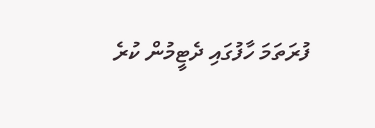ފުރަތަމަ ހާފުގައި ދެޓީމުން ކުރެ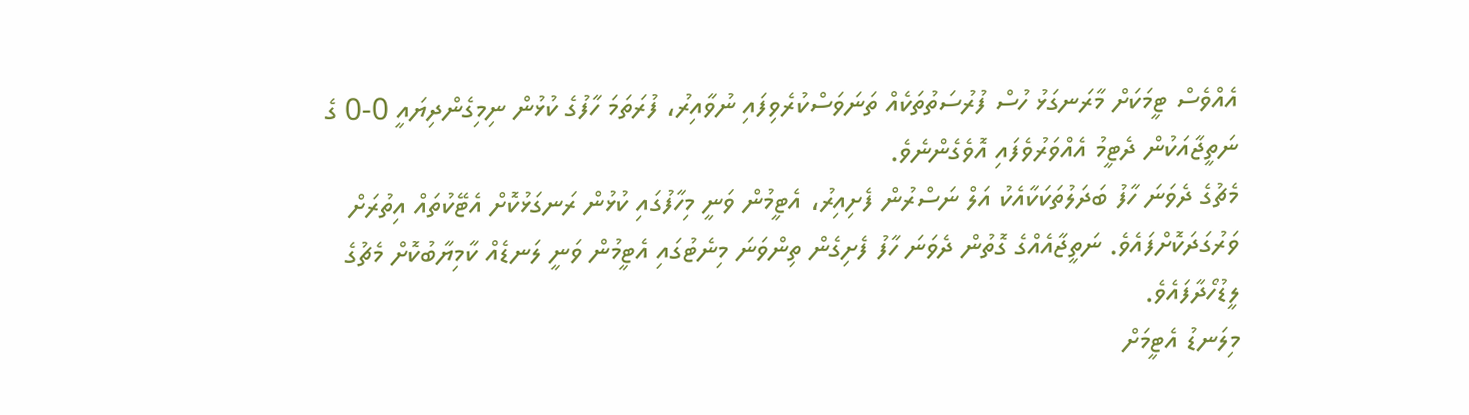އެއްވެސް ޓީމަކަށް މާރަނގަޅު ހުސް ފުރުސަތުތަކެއް ތަނަވަސްކުރެވިފައި ނުވާއިރު، ފުރަތަމަ ހާފުގެ ކުޅުން ނިމިގެންދިޔައީ 0-0 ގެ ނަތީޖާއަކުން ދެޓީމު އެއްވަރުވެފައި އޮވެގެންނެވެ.
މެޗުގެ ދެވަނަ ހާފު ބަދަލުތަކަކާއެކު އަލް ނަސްރުން ފެށިއިރު، އެޓީމުން ވަނީ މިހާފުގައި ކުޅުން ރަނގަޅުކޮށް އެޓޭކުތައް އިތުރަށް ވަރުގަދަކޮށްފައެވެ. ނަތީޖާއެއްގެ ގޮތުން ދެވަނަ ހާފު ފެށިގެން ތިންވަނަ މިނެޓުގައި އެޓީމުން ވަނީ ލަނޑެއް ކާމިޔާބުކޮށް މެޗުގެ ލީޑުހޯދާފައެވެ.
މިލަނޑު އެޓީމަށް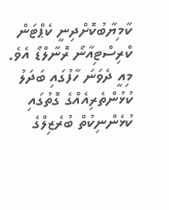ކާމިޔާބުކޮށްދިނީ ކެޕްޓަން ކްރިސްޓިއާނޯ ރޮނާލްޑޯ އެވެ. މިއީ ދެވަނަ ހާފުގައި ބަދަލު ކުޅުންތެރިއެއްގެ ގޮތުގައި ކުޅެންނިކުތް ބުރެޒިލްގެ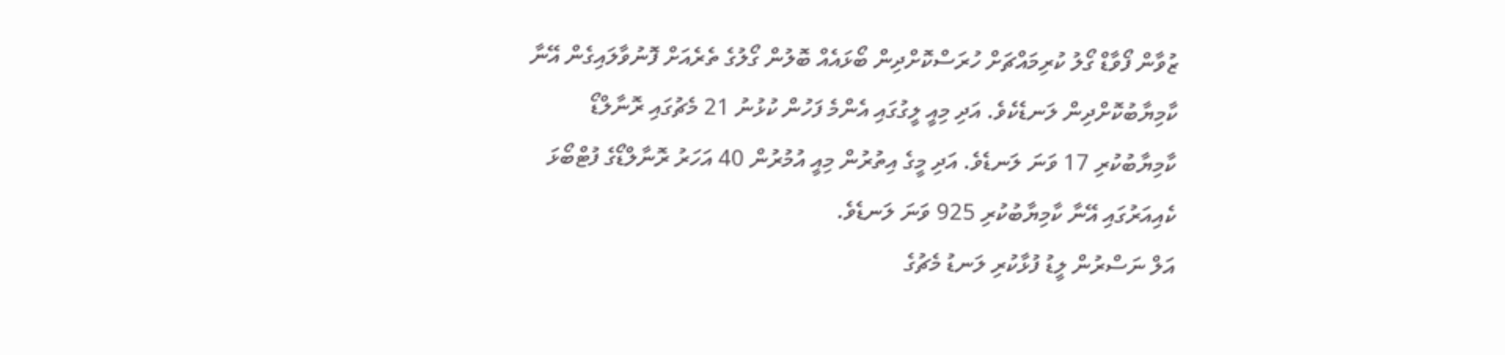ޒުވާން ފޯވާޑް ގޯލު ކުރިމައްޗަށް ހުރަސްކޮށްދިން ބޯޅައެއް ބޮލުން ގޯލުގެ ތެރެއަށް ފޮނުވާލައިގެން އޭނާ ކާމިޔާބުކޮށްދިން ލަނޑެކެވެ. އަދި މިއީ ލީގުގައި އެންމެ ފަހުން ކުޅުނު 21 މެޗުގައި ރޮނާލްޑޯ ކާމިޔާބުކުރި 17 ވަނަ ލަނޑެވެ. އަދި މީގެ އިތުރުން މިއީ އުމުރުން 40 އަހަރު ރޮނާލްޑޯގެ ފުޓްބޯޅަ ކެއިއަރުގައި އޭނާ ކާމިޔާބުކުރި 925 ވަނަ ލަނޑެވެ.
އަލް ނަސްރުން ލީޑު ފުޅާކުރި ލަނޑު މެޗުގެ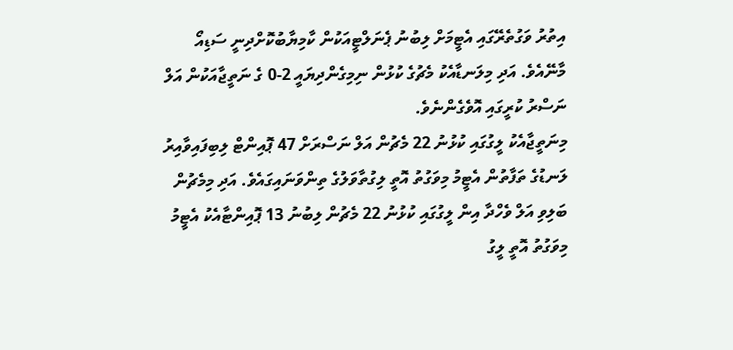އިތުރު ވަގުތެރޭގައި އެޓީމަށް ލިބުނު ޕެނަލްޓީއަކުން ކާމިޔާބުކޮށްދިނީ ސަޑިއޯ މާނޭއެވެ. އަދި މިލަނޑާއެކު މެޗުގެ ކުޅުން ނިމިގެންދިޔައީ 2-0 ގެ ނަތީޖާއަކުން އަލް ނަސްރު ކުރީގައި އޮވެގެންނެވެ.
މިނަތީޖާއެކު ލީގުގައި ކުޅުނު 22 މެޗުން އަލް ނަސްރަށް 47 ޕޮއިންޓް ލިބިފައިވާއިރު ލަނޑުގެ ތަފާތުން އެޓީމު މިވަގުތު އޮތީ ލިގުތާވަލުގެ ތިންވަނައިގައެވެ. އަދި މިމެޗުން ބަލިވި އަލް ވެހްދާ އިން ލީގުގައި ކުޅުނު 22 މެޗުން ލިބުނު 13 ޕޮއިންޓާއެކު އެޓީމު މިވަގުތު އޮތީ ލީގު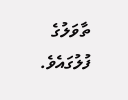ތާވަލުގެ ފުލުގައެވެ.